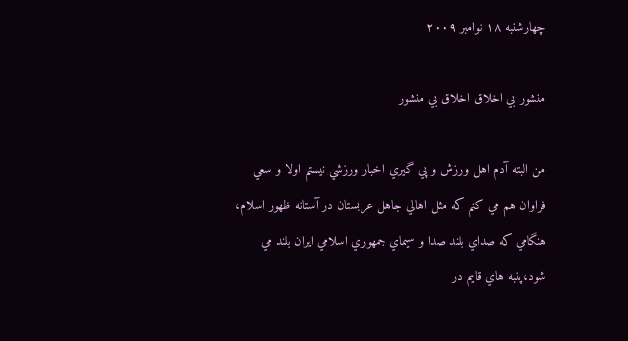چهارشنبه ۱۸ نوامبر ۲۰۰۹

منشور بي اخلاق اخلاق بي منشور

من البته آدم اهل ورزش و پي گيري اخبار ورزشي نيستم اولا و سعي فراوان هم مي كنم كه مثل اهالي جاهل عربستان در آستانه ظهور اسلام، هنگامي كه صداي بلند صدا و سيماي جمهوري اسلامي ايران بلند مي شود،پنبه هاي قايم در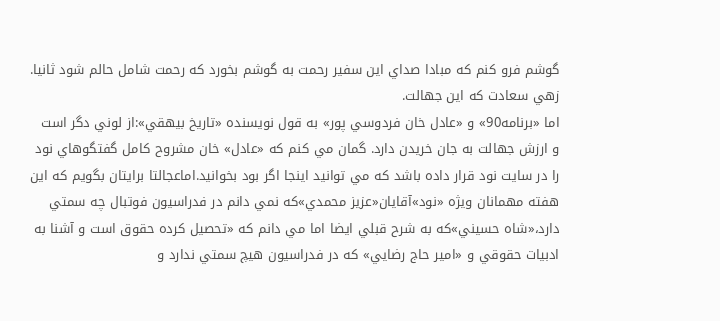گوشم فرو كنم كه مبادا صداي اين سفير رحمت به گوشم بخورد كه رحمت شامل حالم شود ثانيا.
زهي سعادت كه اين جهالت.
اما «برنامه90» و «عادل خان فردوسي پور» به قول نويسنده «تاريخ بيهقي»:از لوني دگر است و ارزش جهالت به جان خريدن دارد. گمان مي كنم كه «عادل» خان مشروح كامل گفتگوهاي نود را در سايت نود قرار داده باشد كه مي توانيد اينجا اگر بود بخوانيد.اماعجالتا برايتان بگويم كه اين هفته مهمانان ويژه «نود»آقايان«عزيز محمدي»كه نمي دانم در فدراسيون فوتبال چه سمتي دارد،«شاه حسيني»كه به شرح قبلي ايضا اما مي دانم كه «تحصيل كرده حقوق است و آشنا به ادبيات حقوقي و «امير حاج رضايي» كه در فدراسيون هيچ سمتي ندارد و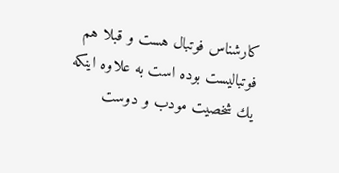كارشناس فوتبال هست و قبلا هم فوتباليست بوده است به علاوه اينكه يك شخصيت مودب و دوست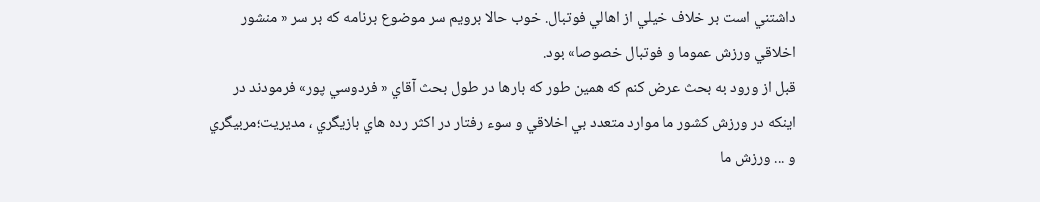داشتني است بر خلاف خيلي از اهالي فوتبال. خوب حالا برويم سر موضوع برنامه كه بر سر « منشور اخلاقي ورزش عموما و فوتبال خصوصا» بود.
قبل از ورود به بحث عرض كنم كه همين طور كه بارها در طول بحث آقاي « فردوسي پور» فرمودند در اينكه در ورزش كشور ما موارد متعدد بي اخلاقي و سوء رفتار در اكثر رده هاي بازيگري ، مديريت؛مربيگري و ... ورزش ما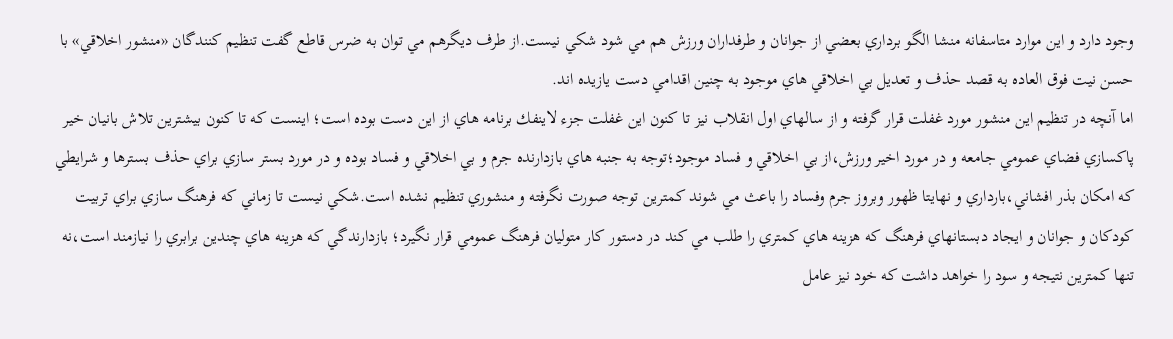وجود دارد و اين موارد متاسفانه منشا الگو برداري بعضي از جوانان و طرفداران ورزش هم مي شود شكي نيست.از طرف ديگرهم مي توان به ضرس قاطع گفت تنظيم كنندگان «منشور اخلاقي» با حسن نيت فوق العاده به قصد حذف و تعديل بي اخلاقي هاي موجود به چنين اقدامي دست يازيده اند.
اما آنچه در تنظيم اين منشور مورد غفلت قرار گرفته و از سالهاي اول انقلاب نيز تا كنون اين غفلت جزء لاينفك برنامه هاي از اين دست بوده است؛ اينست كه تا كنون بيشترين تلاش بانيان خير پاكسازي فضاي عمومي جامعه و در مورد اخير ورزش،از بي اخلاقي و فساد موجود؛توجه به جنبه هاي بازدارنده جرم و بي اخلاقي و فساد بوده و در مورد بستر سازي براي حذف بسترها و شرايطي كه امكان بذر افشاني،بارداري و نهايتا ظهور وبروز جرم وفساد را باعث مي شوند كمترين توجه صورت نگرفته و منشوري تنظيم نشده است.شكي نيست تا زماني كه فرهنگ سازي براي تربيت كودكان و جوانان و ايجاد دبستانهاي فرهنگ كه هزينه هاي كمتري را طلب مي كند در دستور كار متوليان فرهنگ عمومي قرار نگيرد؛ بازدارندگي كه هزينه هاي چندين برابري را نيازمند است،نه تنها كمترين نتيجه و سود را خواهد داشت كه خود نيز عامل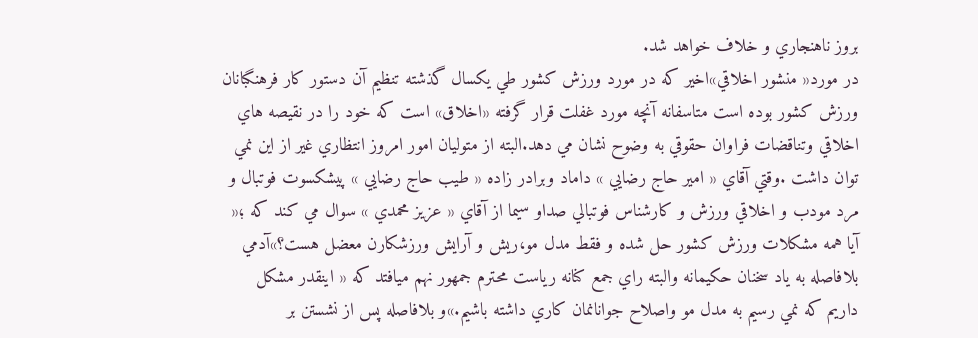بروز ناهنجاري و خلاف خواهد شد.
در مورد« منشور اخلاقي»اخير كه در مورد ورزش كشور طي يكسال گذشته تنظيم آن دستور كار فرهنگبانان ورزش كشور بوده است متاسفانه آنچه مورد غفلت قرار گرفته «اخلاق» است كه خود را در نقيصه هاي اخلاقي وتناقضات فراوان حقوقي به وضوح نشان مي دهد.البته از متوليان امور امروز انتظاري غير از اين نمي توان داشت .وقتي آقاي « امير حاج رضايي » داماد وبرادر زاده « طيب حاج رضايي » پيشكسوت فوتبال و مرد مودب و اخلاقي ورزش و كارشناس فوتبالي صداو سيما از آقاي « عزيز محمدي » سوال مي كند كه ؛« آيا همه مشكلات ورزش كشور حل شده و فقط مدل مو،ريش و آرايش ورزشكارن معضل هست؟»آدمي بلافاصله به ياد سخنان حكيمانه والبته راي جمع كنانه رياست محترم جمهور نهم ميافتد كه « اينقدر مشكل داريم كه نمي رسيم به مدل مو واصلاح جوانانمان كاري داشته باشيم.»و بلافاصله پس از نشستن بر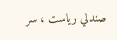صندلي رياست ، سر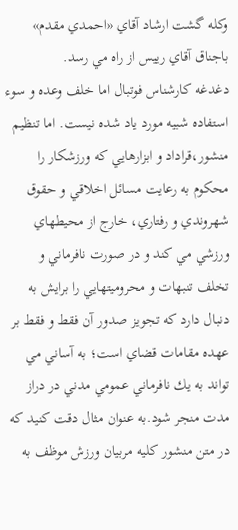وكله گشت ارشاد آقاي «احمدي مقدم» باجناق آقاي رييس از راه مي رسد.
دغدغه كارشناس فوتبال اما خلف وعده و سوء استفاده شبيه مورد ياد شده نيست. اما تنظيم منشور،قراداد و ابزارهايي كه ورزشكار را محكوم به رعايت مسائل اخلاقي و حقوق شهروندي و رفتاري، خارج از محيطهاي ورزشي مي كند و در صورت نافرماني و تخلف تنبهات و محروميتهايي را برايش به دنبال دارد كه تجويز صدور آن فقط و فقط بر عهده مقامات قضاي است؛ به آساني مي تواند به يك نافرماني عمومي مدني در دراز مدت منجر شود.به عنوان مثال دقت كنيد كه در متن منشور كليه مربيان ورزش موظف به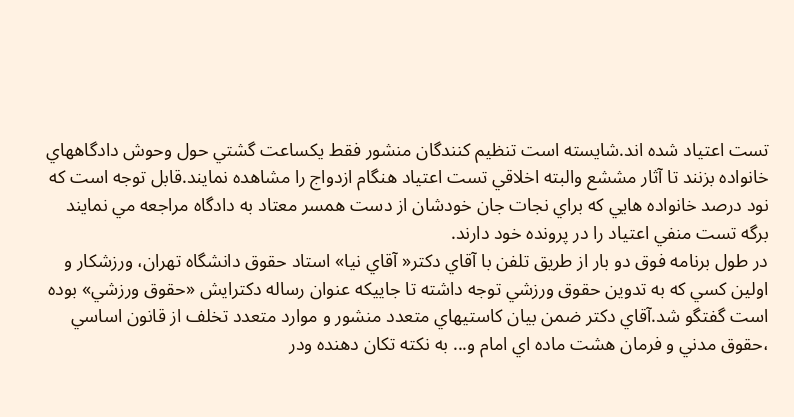تست اعتياد شده اند.شايسته است تنظيم كنندگان منشور فقط يكساعت گشتي حول وحوش دادگاههاي خانواده بزنند تا آثار مششع والبته اخلاقي تست اعتياد هنگام ازدواج را مشاهده نمايند.قابل توجه است كه نود درصد خانواده هايي كه براي نجات جان خودشان از دست همسر معتاد به دادگاه مراجعه مي نمايند برگه تست منفي اعتياد را در پرونده خود دارند.
در طول برنامه فوق دو بار از طريق تلفن با آقاي دكتر« آقاي نيا» استاد حقوق دانشگاه تهران، ورزشكار و اولين كسي كه به تدوين حقوق ورزشي توجه داشته تا جاييكه عنوان رساله دكترايش «حقوق ورزشي» بوده است گفتگو شد.آقاي دكتر ضمن بيان كاستيهاي متعدد منشور و موارد متعدد تخلف از قانون اساسي ،حقوق مدني و فرمان هشت ماده اي امام و... به نكته تكان دهنده ودر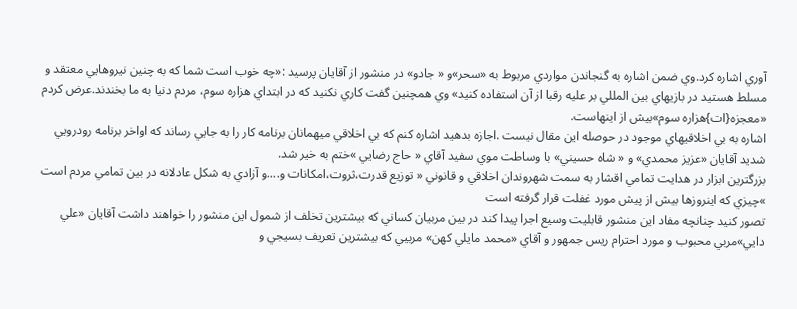آوري اشاره كرد.وي ضمن اشاره به گنجاندن مواردي مربوط به «سحر»و « جادو» در منشور از آقايان پرسيد :«چه خوب است شما كه به چنين نيروهايي معتقد و مسلط هستيد در بازيهاي بين المللي بر عليه رقبا از آن استفاده كنيد» وي همچنين گفت كاري نكنيد كه در ابتداي هزاره سوم، مردم دنيا به ما بخندند.عرض كردم «معجزه{ات}هزاره سوم»بيش از اينهاست.
اشاره به بي اخلاقيهاي موجود در حوصله اين مقال نيست .اجازه بدهيد اشاره كنم كه بي اخلاقي ميهمانان برنامه كار را به جايي رساند كه اواخر برنامه رودرويي شديد آقايان «عزيز محمدي» و « شاه حسيني» با وساطت موي سفيد آقاي « حاج رضايي »ختم به خير شد.
بزرگترين ابزار در هدايت تمامي اقشار به سمت شهروندان اخلاقي و قانوني « توزيع قدرت،ثروت،امكانات و....و آزادي به شكل عادلانه در بين تمامي مردم است »چيزي كه اينروزها بيش از پيش مورد غفلت قرار گرفته است
تصور كنيد چنانچه مفاد اين منشور قابليت وسيع اجرا پيدا كند در بين مربيان كساني كه بيشترين تخلف از شمول اين منشور را خواهند داشت آقايان «علي دايي»مربي محبوب و مورد احترام ريس جمهور و آقاي «محمد مايلي كهن» مربيي كه بيشترين تعريف بسيجي و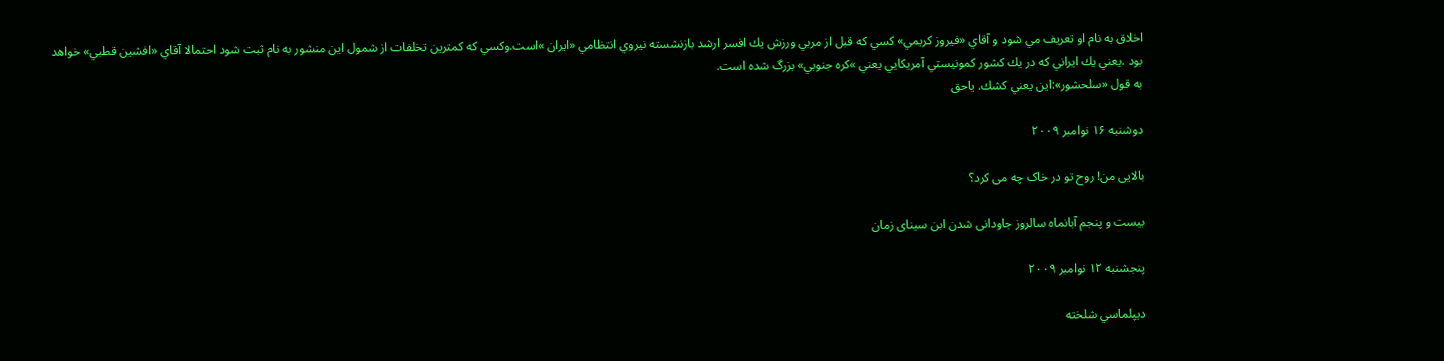اخلاق به نام او تعريف مي شود و آقاي «فيروز كريمي» كسي كه قبل از مربي ورزش يك افسر ارشد بازنشسته نيروي انتظامي «ايران »است.وكسي كه كمترين تخلفات از شمول اين منشور به نام ثبت شود احتمالا آقاي «افشين قطبي» خواهد بود .يعني يك ايراني كه در يك كشور كمونيستي آمريكايي يعني »كره جنوبي» بزرگ شده است.
به قول «سلحشور»:اين يعني كشك. ياحق

دوشنبه ۱۶ نوامبر ۲۰۰۹

بالایی من! روح تو در خاک چه می کرد؟

بیست و پنجم آبانماه سالروز جاودانی شدن ابن سینای زمان

پنجشنبه ۱۲ نوامبر ۲۰۰۹

ديپلماسي شلخته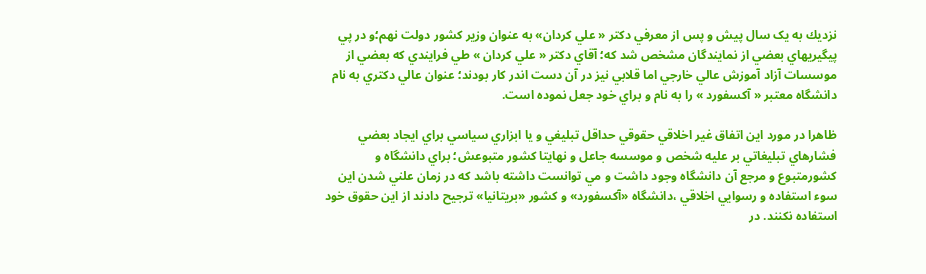نزديك به یک سال پيش و پس از معرفي دكتر « علي كردان» به عنوان وزير كشور دولت نهم؛و در پي پيگيريهاي بعضي از نمايندگان مشخص شد كه؛ آقاي دكتر « علي كردان » طي فرايندي كه بعضي از موسسات آزاد آموزش عالي خارجي اما قلابي نيز در آن دست اندر كار بودند؛ عنوان عالي دكتري به نام دانشگاه معتبر « آكسفورد » را به نام و براي خود جعل نموده است.

ظاهرا در مورد اين اتفاق غير اخلاقي حقوقي حداقل تبليغي و يا ابزاري سياسي براي ايجاد بعضي فشارهاي تبليغاتي بر عليه شخص و موسسه جاعل و نهايتا كشور متبوعش؛ براي دانشگاه و كشورمتبوع و مرجع آن دانشگاه وجود داشت و مي توانست داشته باشد كه در زمان علني شدن اين سوء استفاده و رسوايي اخلاقي ،دانشگاه «آكسفورد» و كشور «بريتانيا» ترجيح دادند از اين حقوق خود استفاده نكنند. در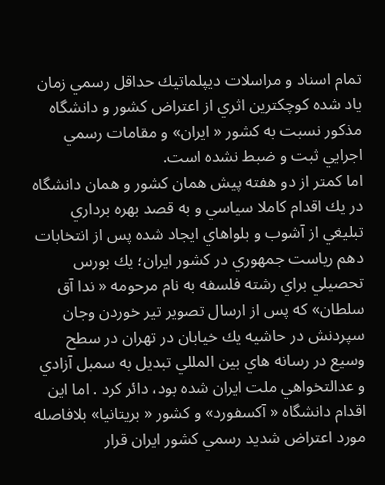تمام اسناد و مراسلات ديپلماتيك حداقل رسمي زمان ياد شده كوچكترين اثري از اعتراض كشور و دانشگاه مذكور نسبت به كشور « ايران» و مقامات رسمي اجرايي ثبت و ضبط نشده است.
اما كمتر از دو هفته پيش همان كشور و همان دانشگاه در يك اقدام كاملا سياسي و به قصد بهره برداري تبليغي از آشوب و بلواهاي ايجاد شده پس از انتخابات دهم رياست جمهوري در كشور ايران؛ يك بورس تحصيلي براي رشته فلسفه به نام مرحومه « ندا آق سلطان» كه پس از ارسال تصوير تير خوردن وجان سپردنش در حاشيه يك خيابان در تهران در سطح وسيع در رسانه هاي بين المللي تبديل به سمبل آزادي و عدالتخواهي ملت ايران شده بود، دائر كرد . اما اين اقدام دانشگاه « آكسفورد» و كشور « بريتانيا» بلافاصله مورد اعتراض شديد رسمي كشور ايران قرار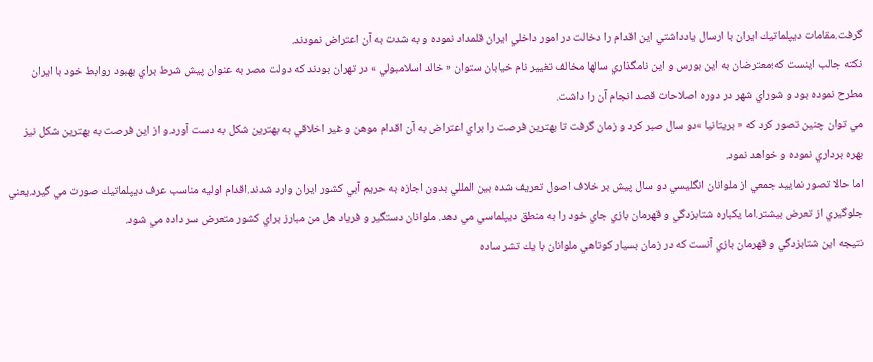گرفت.مقامات ديپلماتيك ايران با ارسال يادداشتي اين اقدام را دخالت در امور داخلي ايران قلمداد نموده و به شدت به آن اعتراض نمودند.
نكته جالب اينست كه؛معترضان به اين بورس و اين نامگذاري سالها مخالف تغيير نام خيابان ستوان « خالد اسلامبولي » در تهران بودند كه دولت مصر به عنوان پيش شرط براي بهبود روابط خود با ايران مطرح نموده بود و شوراي شهر در دوره اصلاحات قصد انجام آن را داشت.
مي توان چنين تصور كرد كه « بريتانيا »دو سال صبر كرد و زمان گرفت تا بهترين فرصت را براي اعتراض به آن اقدام موهن و غير اخلاقي به بهترين شكل به دست آورد.و از اين فرصت به بهترين شكل نيز بهره برداري نموده و خواهد نمود.
اما حالا تصور نماييد جمعي از ملوانان انگليسي دو سال پيش بر خلاف اصول تعريف شده بين المللي بدون اجازه به حريم آبي كشور ايران وارد شدند.اقدام اوليه مناسب عرف ديپلماتيك صورت مي گيرد.يعني جلوگيري از تعرض بيشتر.اما يكباره شتابزدگي و قهرمان بازي جاي خود را به منطق ديپلماسي مي دهد. ملوانان دستگير و فرياد هل من مبارز براي كشور متعرض سر داده مي شود.
نتيجه اين شتابزدگي و قهرمان بازي آنست كه در زمان بسيار كوتاهي ملوانان با يك تشر ساده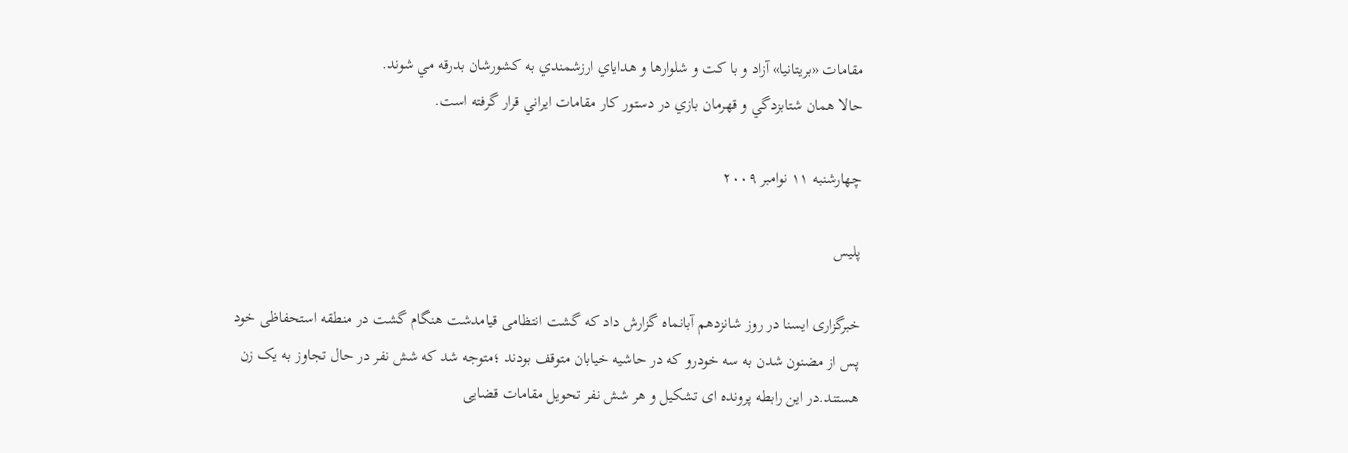مقامات «بريتانيا» آزاد و با كت و شلوارها و هداياي ارزشمندي به كشورشان بدرقه مي شوند.
حالا همان شتابزدگي و قهرمان بازي در دستور كار مقامات ايراني قرار گرفته است.

چهارشنبه ۱۱ نوامبر ۲۰۰۹

پلیس

خبرگزاری ایسنا در روز شانزدهم آبانماه گزارش داد که گشت انتظامی قیامدشت هنگام گشت در منطقه استحفاظی خود پس از مضنون شدن به سه خودرو که در حاشیه خیابان متوقف بودند ؛متوجه شد که شش نفر در حال تجاوز به یک زن هستند.در این رابطه پرونده ای تشکیل و هر شش نفر تحویل مقامات قضایی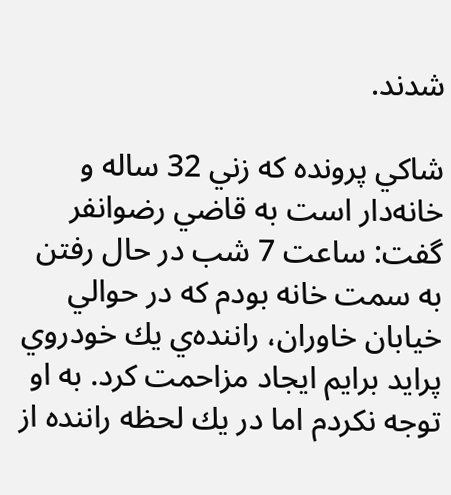شدند.

شاكي پرونده كه زني 32 ساله و خانه‌دار است به قاضي رضوانفر گفت: ساعت 7 شب در حال رفتن به سمت خانه بودم كه در حوالي خيابان خاوران، راننده‌ي يك خودروي پرايد برايم ايجاد مزاحمت كرد. به او توجه نكردم اما در يك لحظه راننده از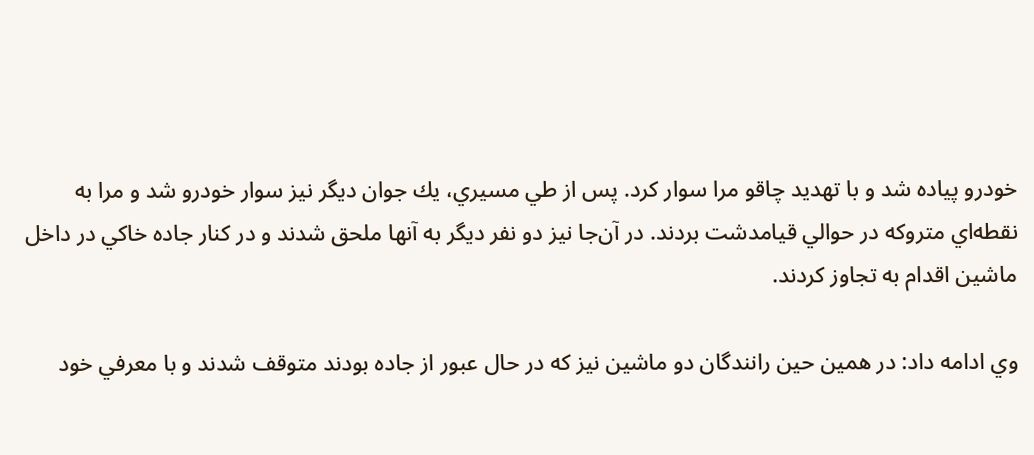خودرو پياده شد و با تهديد چاقو مرا سوار كرد. پس از طي مسيري، يك جوان ديگر نيز سوار خودرو شد و مرا به نقطه‌اي متروكه در حوالي قيامدشت بردند. در آن‌جا نيز دو نفر ديگر به آنها ملحق شدند و در كنار جاده خاكي در داخل ماشين اقدام به تجاوز كردند.

وي ادامه داد: در همين حين رانندگان دو ماشين نيز كه در حال عبور از جاده بودند متوقف شدند و با معرفي خود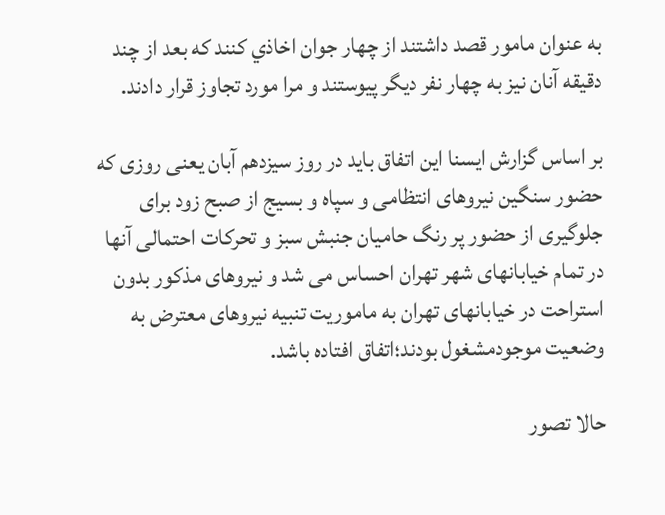به عنوان مامور قصد داشتند از چهار جوان اخاذي كنند كه بعد از چند دقيقه آنان نيز به چهار نفر ديگر پيوستند و مرا مورد تجاوز قرار دادند.

بر اساس گزارش ایسنا این اتفاق باید در روز سیزدهم آبان یعنی روزی که حضور سنگین نیروهای انتظامی و سپاه و بسیج از صبح زود برای جلوگیری از حضور پر رنگ حامیان جنبش سبز و تحرکات احتمالی آنها در تمام خیابانهای شهر تهران احساس می شد و نیروهای مذکور بدون استراحت در خیابانهای تهران به ماموریت تنبیه نیروهای معترض به وضعیت موجودمشغول بودند؛اتفاق افتاده باشد.

حالا تصور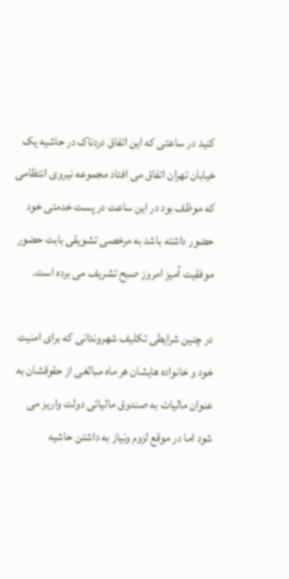کنید در ساعتی که این اتفاق دردناک در حاشیه یک خیابان تهران اتفاق می افتاد مجموعه نیروی انتظامی که موظف بود در این ساعت در پست خدمتی خود حضور داشته باشد به مرخصی تشویقی بابت حضور موفقیت آمیز امروز صبح تشریف می برده است.

در چنین شرایطی تکلیف شهروندانی که برای امنیت خود و خانواده هایشان هر ماه مبالغی از حقوقشان به عنوان مالیات به صندوق مالیاتی دولت واریز می شود اما در موقع لزوم ونیاز به داشتن حاشیه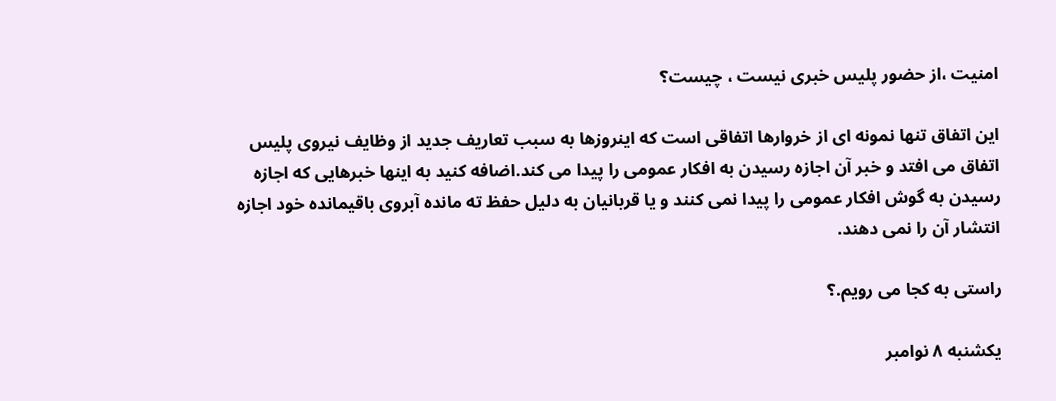امنیت ،از حضور پلیس خبری نیست ، چیست؟

این اتفاق تنها نمونه ای از خروارها اتفاقی است که اینروزها به سبب تعاریف جدید از وظایف نیروی پلیس اتفاق می افتد و خبر آن اجازه رسیدن به افکار عمومی را پیدا می کند.اضافه کنید به اینها خبرهایی که اجازه رسیدن به گوش افکار عمومی را پیدا نمی کنند و یا قربانیان به دلیل حفظ ته مانده آبروی باقیمانده خود اجازه انتشار آن را نمی دهند.

راستی به کجا می رویم.؟

یکشنبه ۸ نوامبر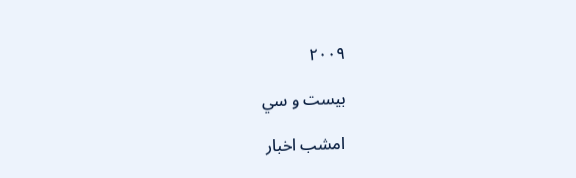۲۰۰۹

بيست و سي

امشب اخبار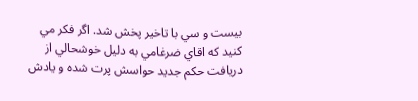بيست و سي با تاخير پخش شد. اگر فكر مي كنيد كه اقاي ضرغامي به دليل خوشحالي از دريافت حكم جديد حواسش پرت شده و يادش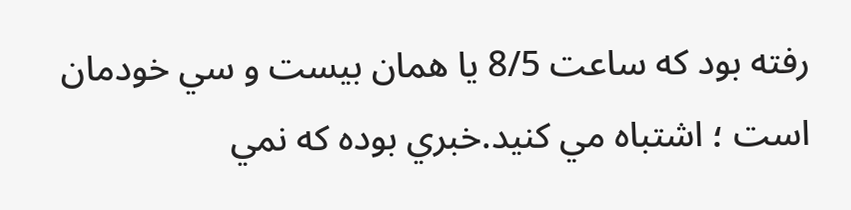رفته بود كه ساعت 8/5 يا همان بيست و سي خودمان است ؛ اشتباه مي كنيد.خبري بوده كه نمي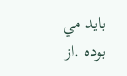بايد مي بوده .از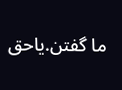ما گفتن.ياحق